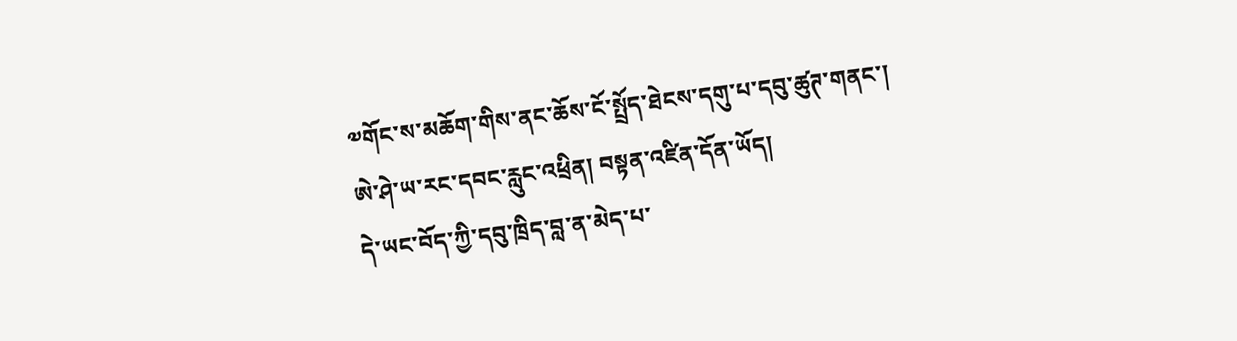༧གོང་ས་མཆོག་གིས་ནང་ཆོས་ངོ་སྤྲོད་ཐེངས་དགུ་པ་དབུ་ཚུཊ་གནང་།
ཨེ་ཤེ་ཡ་རང་དབང་རླུང་འཕྲིན། བསྟན་འཛིན་དོན་ཡོད།
དེ་ཡང་བོད་ཀྱི་དབུ་ཁྲིད་བླ་ན་མེད་པ་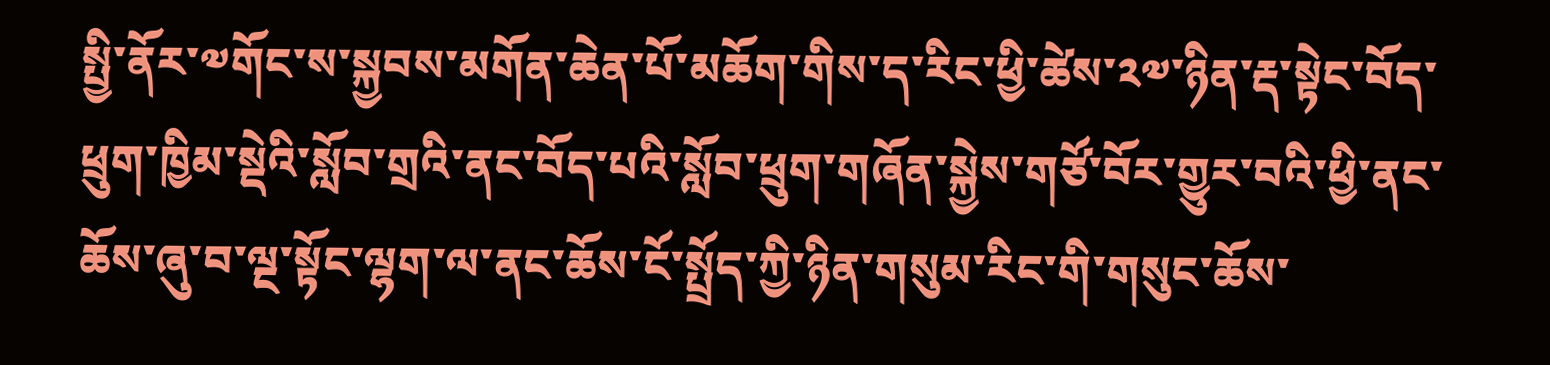སྤྱི་ནོར་༧གོང་ས་སྐྱབས་མགོན་ཆེན་པོ་མཆོག་གིས་ད་རིང་ཕྱི་ཚེས་༢༧་ཉིན་རྡ་སྟེང་བོད་ཕྲུག་ཁྱིམ་སྡེའི་སློབ་གྲའི་ནང་བོད་པའི་སློབ་ཕྲུག་གཞོན་སྐྱེས་གཙོ་བོར་གྱུར་བའི་ཕྱི་ནང་ཆོས་ཞུ་བ་ལྔ་སྟོང་ལྷག་ལ་ནང་ཆོས་ངོ་སྤྲོད་ཀྱི་ཉིན་གསུམ་རིང་གི་གསུང་ཆོས་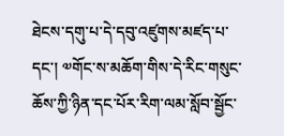ཐེངས་དགུ་པ་དེ་དབུ་འཛུགས་མཛད་པ་དང་། ༧གོང་ས་མཆོག་གིས་དེ་རིང་གསུང་ཆོས་ཀྱི་ཉིན་དང་པོར་རིག་ལམ་སློབ་སྦྱོང་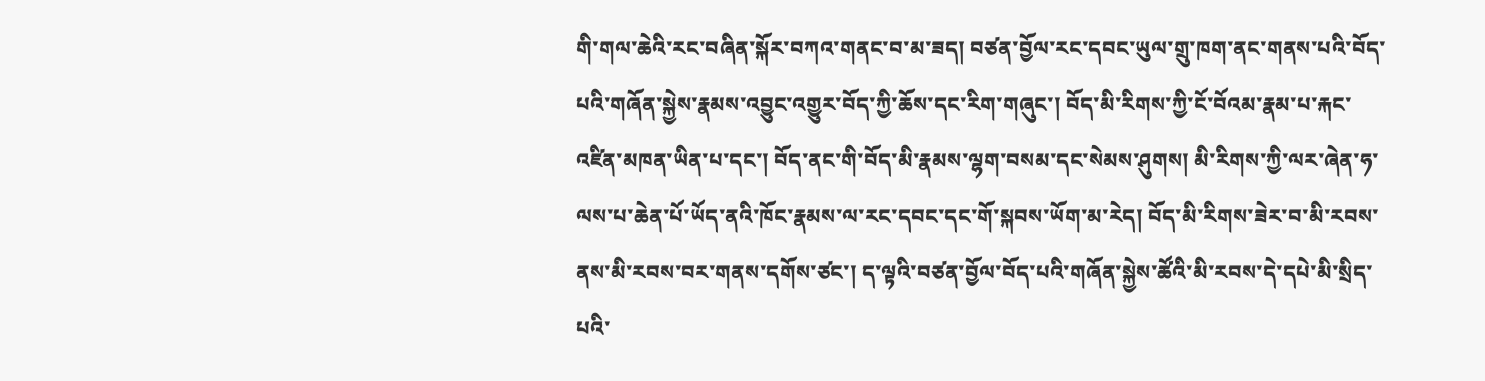གི་གལ་ཆེའི་རང་བཞིན་སྐོར་བཀའ་གནང་བ་མ་ཟད། བཙན་བྱོལ་རང་དབང་ཡུལ་གྲུ་ཁག་ནང་གནས་པའི་བོད་པའི་གཞོན་སྐྱེས་རྣམས་འབྱུང་འགྱུར་བོད་ཀྱི་ཆོས་དང་རིག་གཞུང་། བོད་མི་རིགས་ཀྱི་ངོ་བོའམ་རྣམ་པ་རྐང་འཛིན་མཁན་ཡིན་པ་དང་། བོད་ནང་གི་བོད་མི་རྣམས་ལྷག་བསམ་དང་སེམས་ཤུགས། མི་རིགས་ཀྱི་ལར་ཞེན་ཧ་ལས་པ་ཆེན་པོ་ཡོད་ནའི་ཁོང་རྣམས་ལ་རང་དབང་དང་གོ་སྐབས་ཡོག་མ་རེད། བོད་མི་རིགས་ཟེར་བ་མི་རབས་ནས་མི་རབས་བར་གནས་དགོས་ཙང་། ད་ལྟའི་བཙན་བྱོལ་བོད་པའི་གཞོན་སྐྱེས་ཚོའི་མི་རབས་དེ་དཔེ་མི་སྲིད་པའི་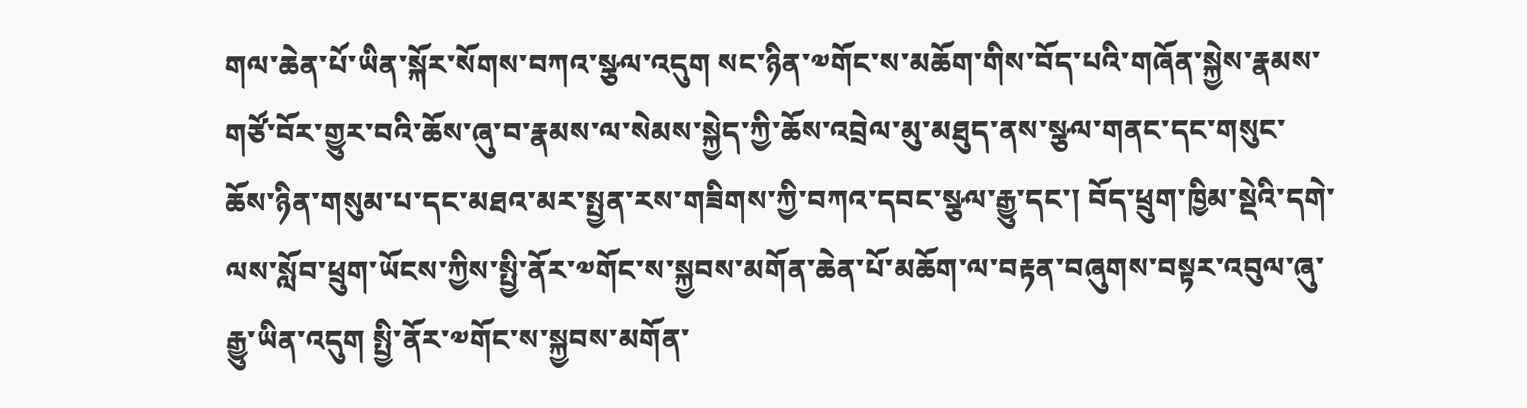གལ་ཆེན་པོ་ཡིན་སྐོར་སོགས་བཀའ་སྩལ་འདུག སང་ཉིན་༧གོང་ས་མཆོག་གིས་བོད་པའི་གཞོན་སྐྱེས་རྣམས་གཙོ་བོར་གྱུར་བའི་ཆོས་ཞུ་བ་རྣམས་ལ་སེམས་སྐྱེད་ཀྱི་ཆོས་འབྲེལ་མུ་མཐུད་ནས་སྩལ་གནང་དང་གསུང་ཆོས་ཉིན་གསུམ་པ་དང་མཐའ་མར་སྤྱན་རས་གཟིགས་ཀྱི་བཀའ་དབང་སྩལ་རྒྱུ་དང་། བོད་ཕྲུག་ཁྱིམ་སྡེའི་དགེ་ལས་སློབ་ཕྲུག་ཡོངས་ཀྱིས་སྤྱི་ནོར་༧གོང་ས་སྐྱབས་མགོན་ཆེན་པོ་མཆོག་ལ་བརྟན་བཞུགས་བསྟར་འབུལ་ཞུ་རྒྱུ་ཡིན་འདུག སྤྱི་ནོར་༧གོང་ས་སྐྱབས་མགོན་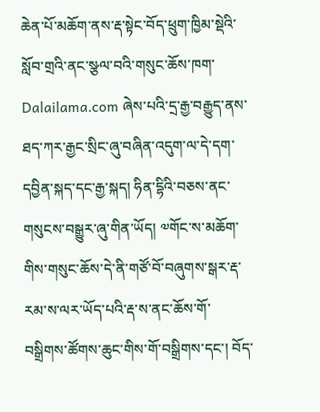ཆེན་པོ་མཆོག་ནས་རྡ་སྟེང་བོད་ཕྲུག་ཁྱིམ་སྡེའི་སློབ་གྲའི་ནང་སྩལ་བའི་གསུང་ཆོས་ཁག་Dalailama.com ཞེས་པའི་དྲ་རྒྱ་བརྒྱུད་ནས་ཐད་ཀར་རྒྱང་སྲིང་ཞུ་བཞིན་འདུག་ལ་དེ་དག་དབྱིན་སྐད་དང་རྒྱ་སྐད། ཧིན་དྷིའི་བཅས་ནང་གསུངས་བསྒྱུར་ཞུ་གིན་ཡོད། ༧གོང་ས་མཆོག་གིས་གསུང་ཆོས་དེ་ནི་གཙོ་བོ་བཞུགས་སྒར་རྡ་རམ་ས་ལར་ཡོད་པའི་རྡ་ས་ནང་ཆོས་གོ་བསྒྲིགས་ཚོགས་ཆུང་གིས་གོ་བསྒྲིགས་དང་། བོད་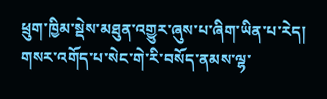ཕྲུག་ཁྱིམ་སྡེས་མཐུན་འགྱུར་ཞུས་པ་ཞིག་ཡིན་པ་རེད།
གསར་འགོད་པ་སེང་གེ་རི་བསོད་ནམས་ལྷ་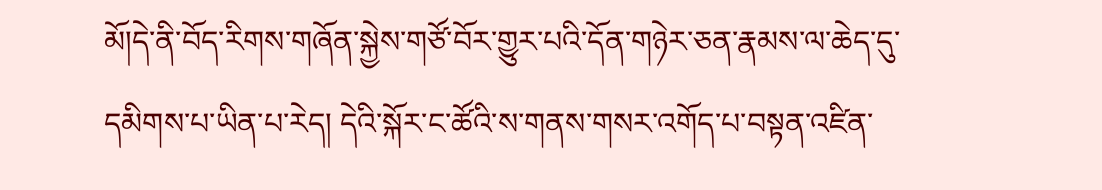མོ།དེ་ནི་བོད་རིགས་གཞོན་སྐྱེས་གཙོ་བོར་གྱུར་པའི་དོན་གཉེར་ཅན་རྣམས་ལ་ཆེད་དུ་དམིགས་པ་ཡིན་པ་རེད། དེའི་སྐོར་ང་ཚོའི་ས་གནས་གསར་འགོད་པ་བསྟན་འཛིན་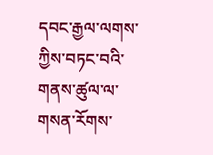དབང་རྒྱལ་ལགས་ཀྱིས་བཏང་བའི་གནས་ཚུལ་ལ་གསན་རོགས་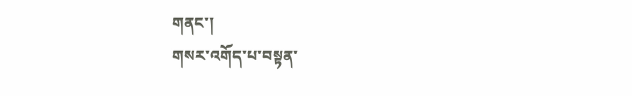གནང་།
གསར་འགོད་པ་བསྟན་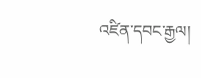འཛིན་དབང་རྒྱལ།